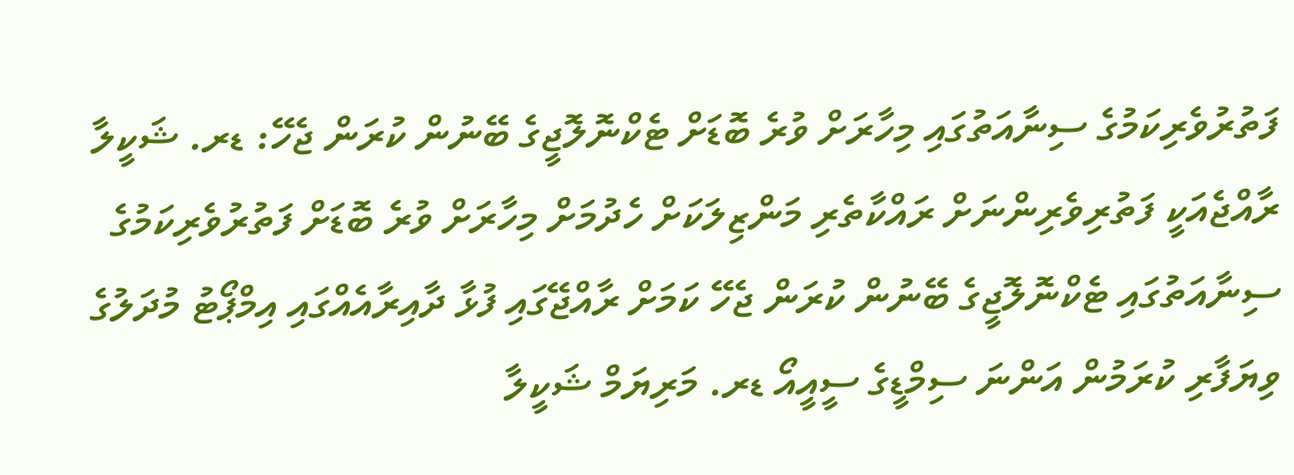ފަތުރުވެރިކަމުގެ ސިނާއަތުގައި މިހާރަށް ވުރެ ބޮޑަށް ޓެކްނޮލޮޖީގެ ބޭނުން ކުރަން ޖެހޭ: ޑރ. ޝަކީލާ
ރާއްޖެއަކީ ފަތުރިވެރިންނަށް ރައްކާތެރި މަންޒިލަކަށް ހެދުމަށް މިހާރަށް ވުރެ ބޮޑަށް ފަތުރުވެރިކަމުގެ ސިނާއަތުގައި ޓެކްނޮލޮޖީގެ ބޭނުން ކުރަން ޖެހޭ ކަމަށް ރާއްޖޭގައި ފުޅާ ދާއިރާއެއްގައި އިމްޕޯޓު މުދަލުގެ ވިޔަފާރި ކުރަމުން އަންނަ ސިމްޑީގެ ސީއީއޯ ޑރ. މަރިޔަމް ޝަކީލާ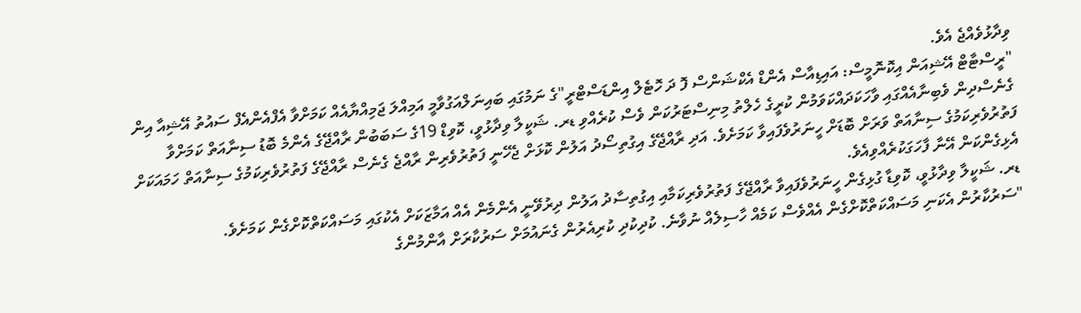ވިދާޅުވެއްޖެ އެވެ.
"ރީސްޓާޓް އޭޝިއަން އިކޮނޮމީސް: އައިޑިއާސް އެންޑް އެކްޝަންސް ފޮ ދަ ހޮޓެލް އިންޑަސްޓްރީ"ގެ ނަމުގައި ބައިނަލްއަގުވާމީ އަމިއްލަ ޖަމިއްޔާއެއް ކަމަށްވާ އެފްއެންއެފް ސައުތު އޭޝިއާ އިން ގެނެސްދިން ވެބިނާއެއްގައި ވާހަކަދައްކަވަމުން ކުރީގެ ހެލްތު މިނިސްޓަރުކަން ވެސް ކުރެއްވި ޑރ. ޝަކީލާ ވިދާޅުވީ، ކޮވިޑް 19ގެ ސަބަބުން ރާއްޖޭގެ އެންމެ ބޮޑު ސިނާއަތް ކަމަށްވާ ފަތުރުވެރިކަމުގެ ސިނާއަތް ވަރަށް ބޮޑަށް ހީނަރުވެފައިވާ ކަމަށެވެ. އަދި ރާއްޖޭގެ އިގުތިސޯދު އަލުން ކޮޅަށް ޖެހޭނީ ފަތުރުވެރިން ރާއްޖެ ގެނެސް ރާއްޖޭގެ ފަތުރުވެރިކަމުގެ ސިނާއަތް ހަމައަކަށް އެޅިގެންކަން އޭނާ ފާހަގަކުރެއްވިއެވެ.
ޑރ. ޝަކީލާ ވިދާޅުވީ، ކޮވިޑާ ގުޅިގެން ހީނަރުވެފައިވާ ރާއްޖޭގެ ފަތުރުވެރިކަމާއި އިގުތިސާދު އަލުން ދިރުވޭނީ އެންމެން އެއް އަމާޒަކަށް އެކުގައި މަސައްކަތްކޮށްގެން ކަމަށެވެ.
"ސަރުކާރުން އެކަނި މަސައްކަތްކޮށްގެން އެއްވެސް ކަމެއް ހާސިލެއް ނުވާނެ. ކުދިކުދި ކުރިއެރުން ގެނައުމަށް ސަރުކާރަށް އާންމުންގެ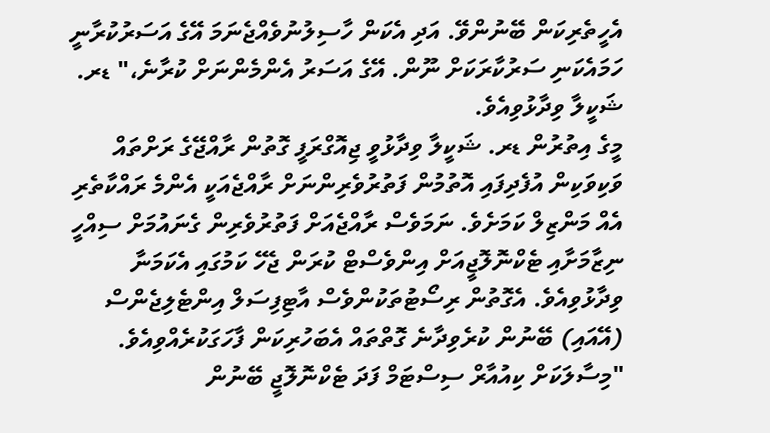އެހީތެރިކަން ބޭނުންވޭ. އަދި އެކަން ހާސިލުނުވެއްޖެނަމަ އޭގެ އަސަރުކުރާނީ ހަމައެކަނި ސަރުކާރަކަށް ނޫން. އޭގެ އަސަރު އެންމެންނަށް ކުރާނެ،" ޑރ. ޝަކީލާ ވިދާޅުވިއެވެ.
މީގެ އިތުރުން ޑރ. ޝަކީލާ ވިދާޅުވީ ޖިއޮގްރަފީ ގޮތުން ރާއްޖޭގެ ރަށްތައް ވަކިވަކިން އުފެދިފައި އޮތުމުން ފަތުރުވެރިންނަށް ރާއްޖެއަކީ އެންމެ ރައްކާތެރި އެއް މަންޒިލް ކަމަށެވެ. ނަމަވެސް ރާއްޖެއަށް ފަތުރުވެރިން ގެނައުމަށް ސިއްހީ ނިޒާމަށާއި ޓެކްނޮލޮޖީއަށް އިންވެސްޓް ކުރަން ޖެހޭ ކަމުގައި އެކަމަނާ ވިދާޅުވިއެވެ. އެގޮތުން ރިސޯޓުތަކުންވެސް އާޓިފިސަލް އިންޓެލިޖެންސް (އޭއައި) ބޭނުން ކުރެވިދާނެ ގޮތްތައް އެބަހުރިކަން ފާހަގަކުރެއްވިއެވެ.
"މިސާލަކަށް ކިއުއާރް ސިސްޓަމް ފަދަ ޓެކްނޮލޮޖީ ބޭނުން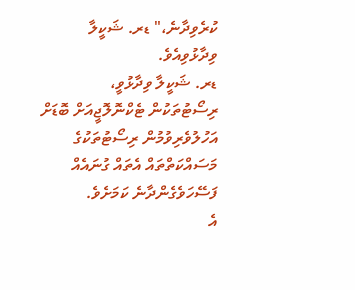ކުރެވިދާނެ،" ޑރ. ޝަކީލާ ވިދާޅުވިއެވެ.
ޑރ. ޝަކީލާ ވިދާޅުވީ، ރިސޯޓުތަކުން ޓެކްނޮލޮޖީއަށް ބޮޑަށް އަހުލުވެރިވުމުން ރިސޯޓުތަކުގެ މަސައްކަތްތައް އެތައް ގުނައެއް ފަސޭހަވެގެންދާނެ ކަމަށެވެ.
އެ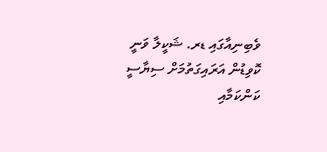ވެބިނިއާގައި ޑރ. ޝަކީލާ ވަނީ ކޮވިޑުން އަރައިގަތުމަށް ސިޔާސީ ކަންކަމާއި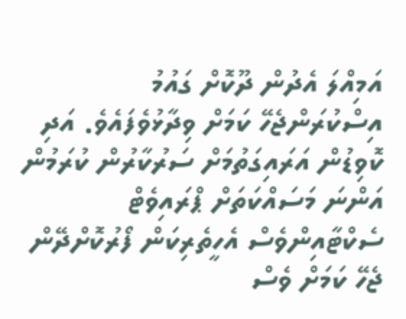އަމިއްލަ އެދުން ދޫކޮށް ގައުމު އިސްކުރަންޖެހޭ ކަމަށް ވިދާޅުވެފައެވެ. އަދި ކޮވިޑުން އަރައިގަތުމަށް ސަރުކާރުން ކުރަމުން އަންނަ މަސައްކަތަށް ޕްރައިވެޓް ސެކްޓާއިންވެސް އެހީތެރިކަން ފޯރުކޮށްދޭން ޖެހޭ ކަމަށް ވެސް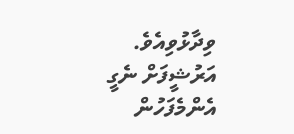ވިދާޅުވިއެވެ.
އަރުޝީފަށް ނެގީ
އެންމެފަހުން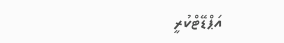އަޕްޑޭޓްކުރީ